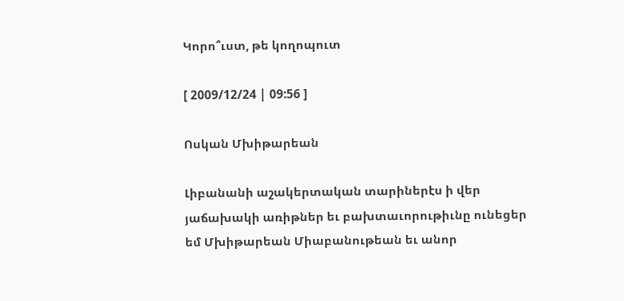Կորո՞ւստ, թե կողոպուտ

[ 2009/12/24 | 09:56 ]

Ոսկան Մխիթարեան

Լիբանանի աշակերտական տարիներէս ի վեր յաճախակի առիթներ եւ բախտաւորութիւնը ունեցեր եմ Մխիթարեան Միաբանութեան եւ անոր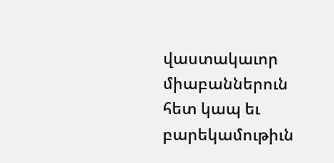վաստակաւոր միաբաններուն հետ կապ եւ բարեկամութիւն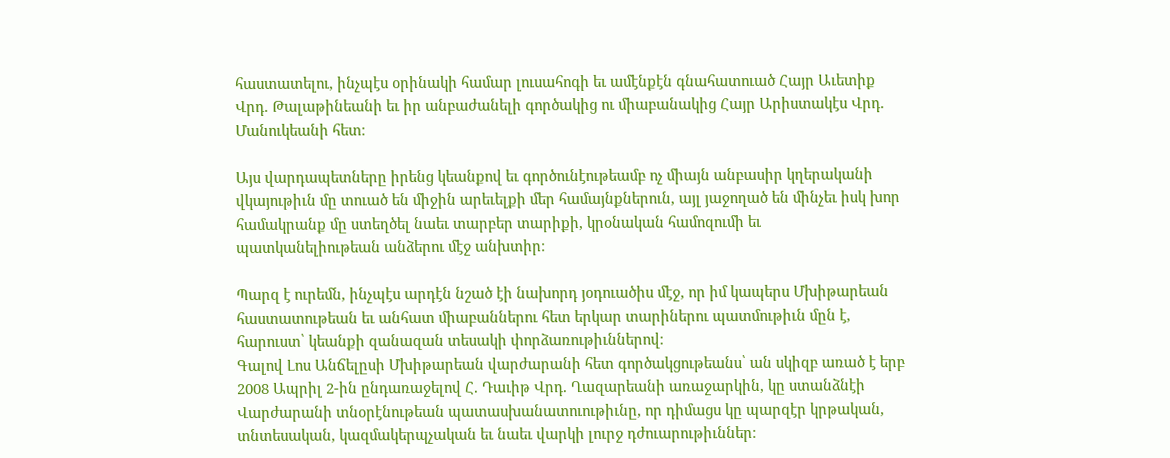հաստատելու, ինչպէս օրինակի համար լուսահոգի եւ ամէնքէն գնահատուած Հայր Աւետիք Վրդ. Թալաթինեանի եւ իր անբաժանելի գործակից ու միաբանակից Հայր Արիստակէս Վրդ. Մանուկեանի հետ։

Այս վարդապետները իրենց կեանքով եւ գործունէութեամբ ոչ միայն անբասիր կղերականի վկայութիւն մը տուած են միջին արեւելքի մեր համայնքներուն, այլ յաջողած են մինչեւ իսկ խոր համակրանք մը ստեղծել նաեւ տարբեր տարիքի, կրօնական համոզումի եւ պատկանելիութեան անձերու մէջ անխտիր։

Պարզ է ուրեմն, ինչպէս արդէն նշած էի նախորդ յօդուածիս մէջ, որ իմ կապերս Մխիթարեան հաստատութեան եւ անհատ միաբաններու հետ երկար տարիներու պատմութիւն մըն է, հարուստ՝ կեանքի զանազան տեսակի փորձառութիւններով։
Գալով Լոս Անճելըսի Մխիթարեան վարժարանի հետ գործակցութեանս՝ ան սկիզբ առած է երբ 2008 Ապրիլ 2-ին ընդառաջելով Հ. Դաւիթ Վրդ. Ղազարեանի առաջարկին, կը ստանձնէի Վարժարանի տնօրէնութեան պատասխանատուութիւնը, որ դիմացս կը պարզէր կրթական, տնտեսական, կազմակերպչական եւ նաեւ վարկի լուրջ դժուարութիւններ։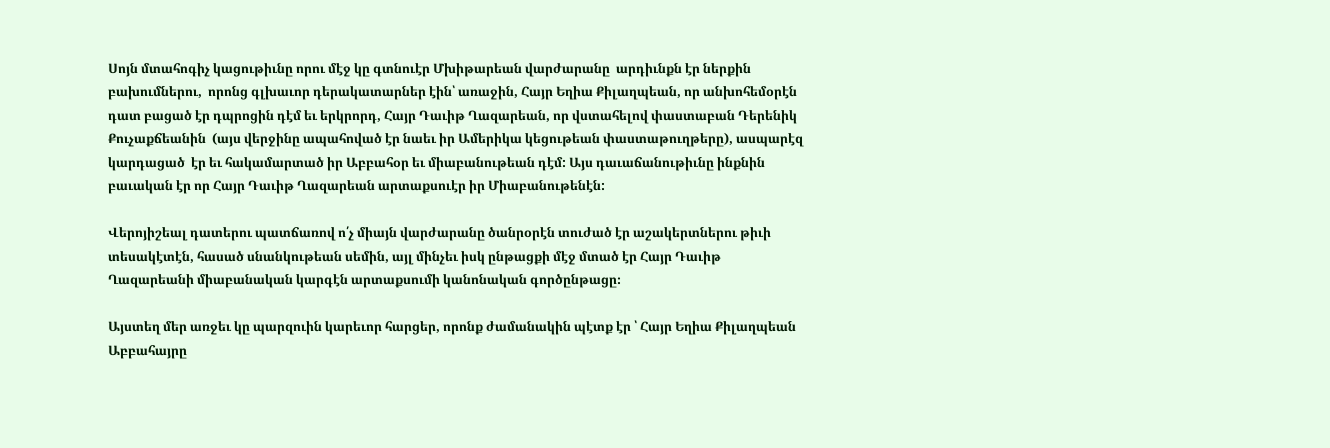Սոյն մտահոգիչ կացութիւնը որու մէջ կը գտնուէր Մխիթարեան վարժարանը  արդիւնքն էր ներքին բախումներու,  որոնց գլխաւոր դերակատարներ էին՝ առաջին, Հայր Եղիա Քիլաղպեան, որ անխոհեմօրէն դատ բացած էր դպրոցին դէմ եւ երկրորդ, Հայր Դաւիթ Ղազարեան, որ վստահելով փաստաբան Դերենիկ Քուչաքճեանին  (այս վերջինը ապահոված էր նաեւ իր Ամերիկա կեցութեան փաստաթուղթերը), ասպարէզ կարդացած  էր եւ հակամարտած իր Աբբահօր եւ միաբանութեան դէմ: Այս դաւաճանութիւնը ինքնին բաւական էր որ Հայր Դաւիթ Ղազարեան արտաքսուէր իր Միաբանութենէն:

Վերոյիշեալ դատերու պատճառով ո՛չ միայն վարժարանը ծանրօրէն տուժած էր աշակերտներու թիւի տեսակէտէն, հասած սնանկութեան սեմին, այլ մինչեւ իսկ ընթացքի մէջ մտած էր Հայր Դաւիթ Ղազարեանի միաբանական կարգէն արտաքսումի կանոնական գործընթացը։

Այստեղ մեր առջեւ կը պարզուին կարեւոր հարցեր, որոնք ժամանակին պէտք էր ՝ Հայր Եղիա Քիլաղպեան Աբբահայրը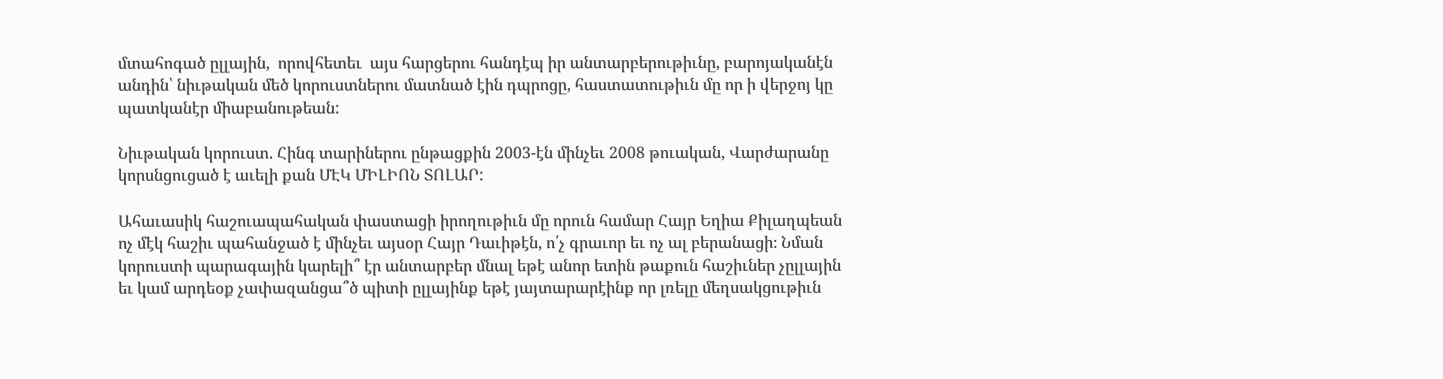մտահոգած ըլլային,  որովհետեւ  այս հարցերու հանդէպ իր անտարբերութիւնը, բարոյականէն անդին՝ նիւթական մեծ կորուստներու մատնած էին դպրոցը, հաստատութիւն մը որ ի վերջոյ կը պատկանէր միաբանութեան:

Նիւթական կորուստ. Հինգ տարիներու ընթացքին 2003-էն մինչեւ 2008 թուական, Վարժարանը կորսնցուցած է աւելի քան ՄԷԿ ՄԻԼԻՈՆ ՏՈԼԱՐ:

Ահաւասիկ հաշուապահական փաստացի իրողութիւն մը որուն համար Հայր Եղիա Քիլաղպեան ոչ մէկ հաշիւ պահանջած է մինչեւ այսօր Հայր Դաւիթէն, ո՛չ գրաւոր եւ ոչ ալ բերանացի։ Նման կորուստի պարագային կարելի՞ էր անտարբեր մնալ եթէ անոր ետին թաքուն հաշիւներ չըլլային եւ կամ արդեօք չափազանցա՞ծ պիտի ըլլայինք եթէ յայտարարէինք որ լռելը մեղսակցութիւն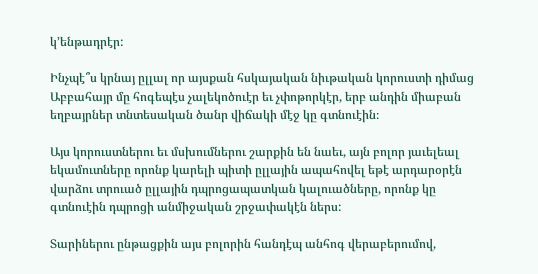կ՚ենթադրէր:

Ինչպէ՞ս կրնայ ըլլալ որ այսքան հսկայական նիւթական կորուստի դիմաց Աբբահայր մը հոգեպէս չալեկոծուէր եւ չփոթորկէր, երբ անդին միաբան եղբայրներ տնտեսական ծանր վիճակի մէջ կը գտնուէին։

Այս կորուստներու եւ մսխումներու շարքին են նաեւ, այն բոլոր յաւելեալ եկամուտները որոնք կարելի պիտի ըլլային ապահովել եթէ արդարօրէն վարձու տրուած ըլլային դպրոցապատկան կալուածները, որոնք կը գտնուէին դպրոցի անմիջական շրջափակէն ներս:

Տարիներու ընթացքին այս բոլորին հանդէպ անհոգ վերաբերումով,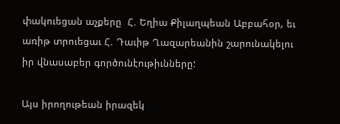փակուեցան աչքերը  Հ. Եղիա Քիլաղպեան Աբբահօր, եւ առիթ տրուեցաւ Հ. Դաւիթ Ղազարեանին շարունակելու իր վնասաբեր գործունէութիւնները:

Այս իրողութեան իրազեկ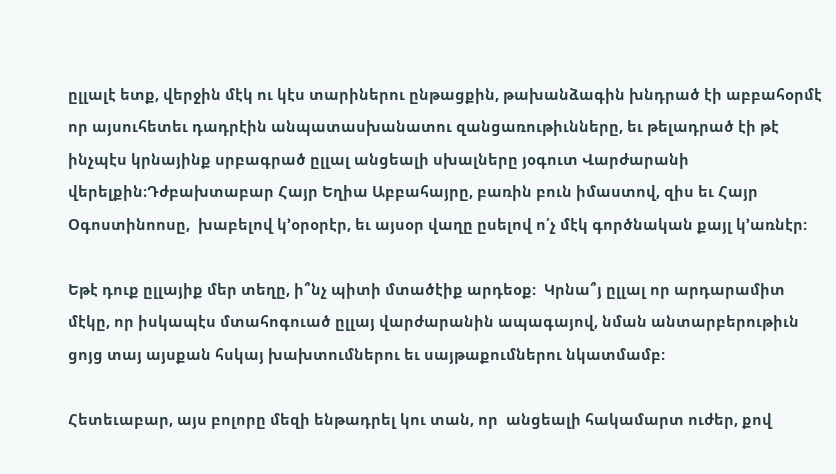ըլլալէ ետք, վերջին մէկ ու կէս տարիներու ընթացքին, թախանձագին խնդրած էի աբբահօրմէ որ այսուհետեւ դադրէին անպատասխանատու զանցառութիւնները, եւ թելադրած էի թէ ինչպէս կրնայինք սրբագրած ըլլալ անցեալի սխալները յօգուտ Վարժարանի վերելքին։Դժբախտաբար Հայր Եղիա Աբբահայրը, բառին բուն իմաստով, զիս եւ Հայր Օգոստինոոսը,  խաբելով կ՚օրօրէր, եւ այսօր վաղը ըսելով ո՛չ մէկ գործնական քայլ կ՚առնէր:

Եթէ դուք ըլլայիք մեր տեղը, ի՞նչ պիտի մտածէիք արդեօք:  Կրնա՞յ ըլլալ որ արդարամիտ մէկը, որ իսկապէս մտահոգուած ըլլայ վարժարանին ապագայով, նման անտարբերութիւն ցոյց տայ այսքան հսկայ խախտումներու եւ սայթաքումներու նկատմամբ:

Հետեւաբար, այս բոլորը մեզի ենթադրել կու տան, որ  անցեալի հակամարտ ուժեր, քով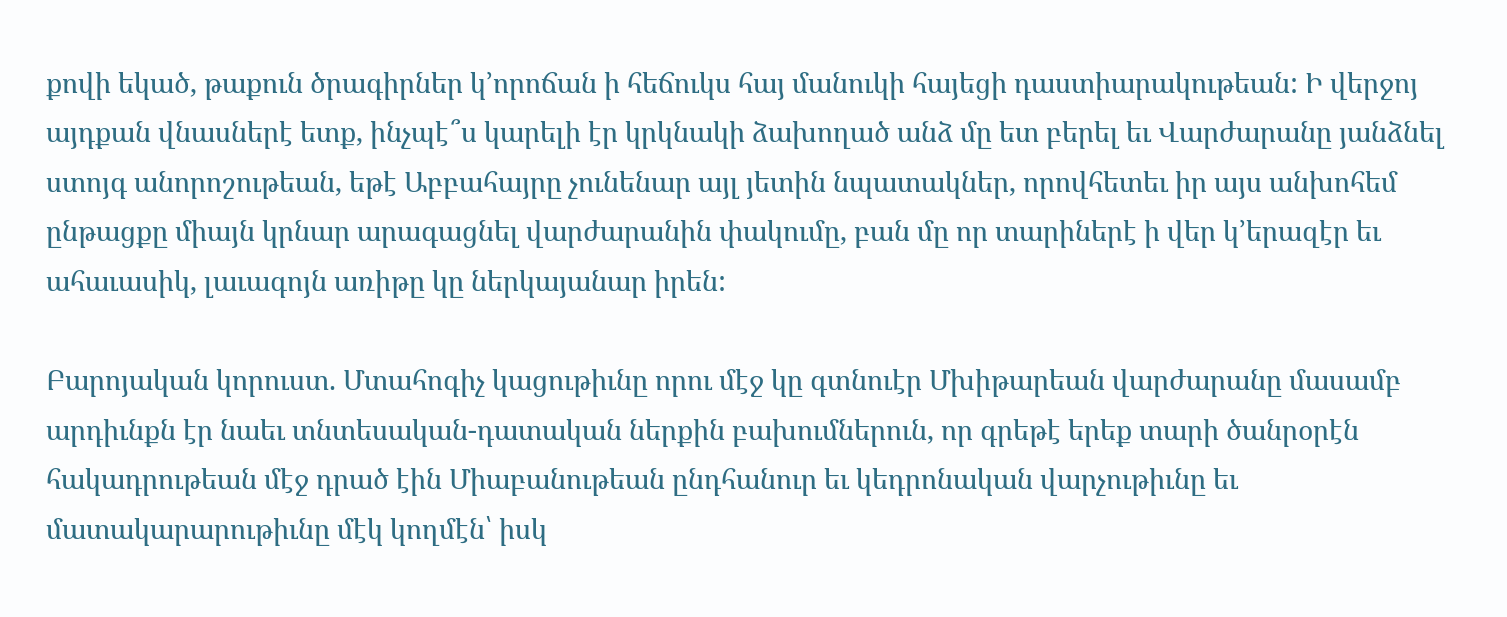քովի եկած, թաքուն ծրագիրներ կ՚որոճան ի հեճուկս հայ մանուկի հայեցի դաստիարակութեան: Ի վերջոյ այդքան վնասներէ ետք, ինչպէ՞ս կարելի էր կրկնակի ձախողած անձ մը ետ բերել եւ Վարժարանը յանձնել ստոյգ անորոշութեան, եթէ Աբբահայրը չունենար այլ յետին նպատակներ, որովհետեւ իր այս անխոհեմ ընթացքը միայն կրնար արագացնել վարժարանին փակումը, բան մը որ տարիներէ ի վեր կ՚երազէր եւ ահաւասիկ, լաւագոյն առիթը կը ներկայանար իրեն:

Բարոյական կորուստ. Մտահոգիչ կացութիւնը որու մէջ կը գտնուէր Մխիթարեան վարժարանը մասամբ արդիւնքն էր նաեւ տնտեսական-դատական ներքին բախումներուն, որ գրեթէ երեք տարի ծանրօրէն հակադրութեան մէջ դրած էին Միաբանութեան ընդհանուր եւ կեդրոնական վարչութիւնը եւ մատակարարութիւնը մէկ կողմէն՝ իսկ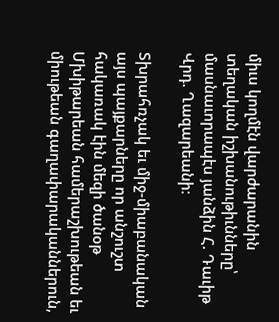միւս կողմէն վարժարանին տեղական իշխանութիւնները՝ մասնաւորապէս յանձին Հ. Դաւիթ Վրդ. Ղազարեանի։

Տխրահռչակ եւ միջ-միաբանական այս պայքարները որ անշուշտ հակառակ էին մեզի ծանօթ Մխիթարեան համերաշխութեան եւ միութեան գաղափարականներուն,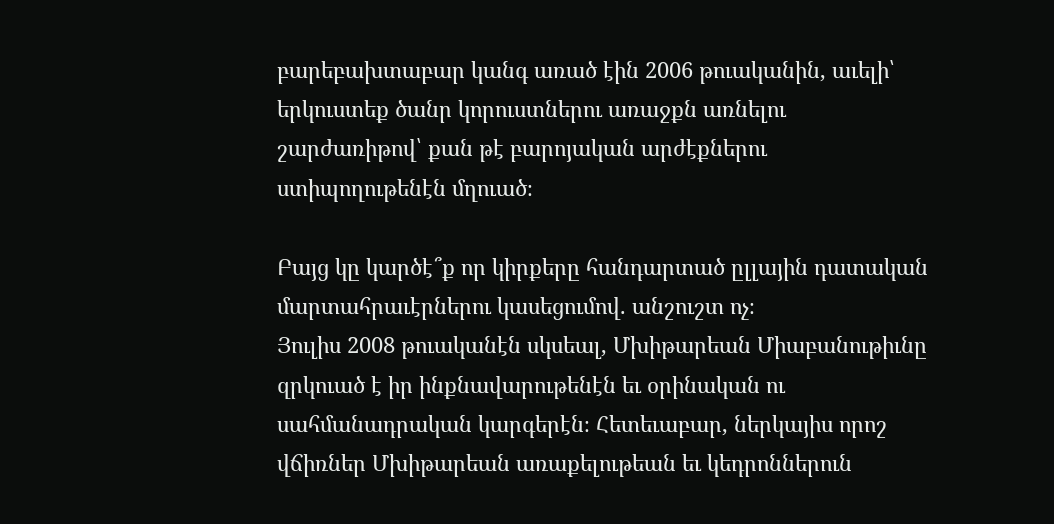բարեբախտաբար կանգ առած էին 2006 թուականին, աւելի՝ երկուստեք ծանր կորուստներու առաջքն առնելու շարժառիթով՝ քան թէ բարոյական արժէքներու ստիպողութենէն մղուած։

Բայց կը կարծէ՞ք որ կիրքերը հանդարտած ըլլային դատական մարտահրաւէրներու կասեցումով. անշուշտ ոչ։
Յուլիս 2008 թուականէն սկսեալ, Մխիթարեան Միաբանութիւնը զրկուած է իր ինքնավարութենէն եւ օրինական ու սահմանադրական կարգերէն։ Հետեւաբար, ներկայիս որոշ վճիռներ Մխիթարեան առաքելութեան եւ կեդրոններուն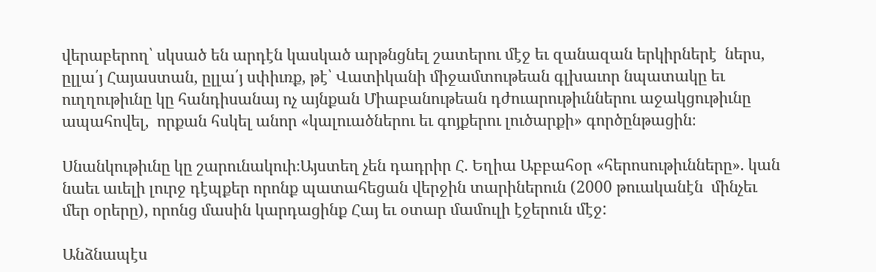վերաբերող՝ սկսած են արդէն կասկած արթնցնել շատերու մէջ եւ զանազան երկիրներէ  ներս,  ըլլա՛յ Հայաստան, ըլլա՛յ սփիւռք, թէ՝ Վատիկանի միջամտութեան գլխաւոր նպատակը եւ ուղղութիւնը կը հանդիսանայ ոչ այնքան Միաբանութեան դժուարութիւններու աջակցութիւնը ապահովել,  որքան հսկել անոր «կալուածներու եւ գոյքերու լուծարքի» գործընթացին։

Սնանկութիւնը կը շարունակուի։Այստեղ չեն դադրիր Հ. Եղիա Աբբահօր «հերոսութիւնները». կան նաեւ աւելի լուրջ դէպքեր որոնք պատահեցան վերջին տարիներուն (2000 թուականէն  մինչեւ մեր օրերը), որոնց մասին կարդացինք Հայ եւ օտար մամուլի էջերուն մէջ:

Անձնապէս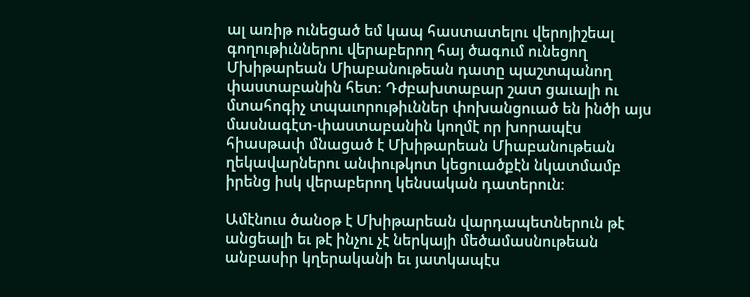ալ առիթ ունեցած եմ կապ հաստատելու վերոյիշեալ գողութիւններու վերաբերող հայ ծագում ունեցող Մխիթարեան Միաբանութեան դատը պաշտպանող փաստաբանին հետ։ Դժբախտաբար շատ ցաւալի ու մտահոգիչ տպաւորութիւններ փոխանցուած են ինծի այս մասնագէտ-փաստաբանին կողմէ որ խորապէս հիասթափ մնացած է Մխիթարեան Միաբանութեան ղեկավարներու անփութկոտ կեցուածքէն նկատմամբ իրենց իսկ վերաբերող կենսական դատերուն։

Ամէնուս ծանօթ է Մխիթարեան վարդապետներուն թէ անցեալի եւ թէ ինչու չէ ներկայի մեծամասնութեան անբասիր կղերականի եւ յատկապէս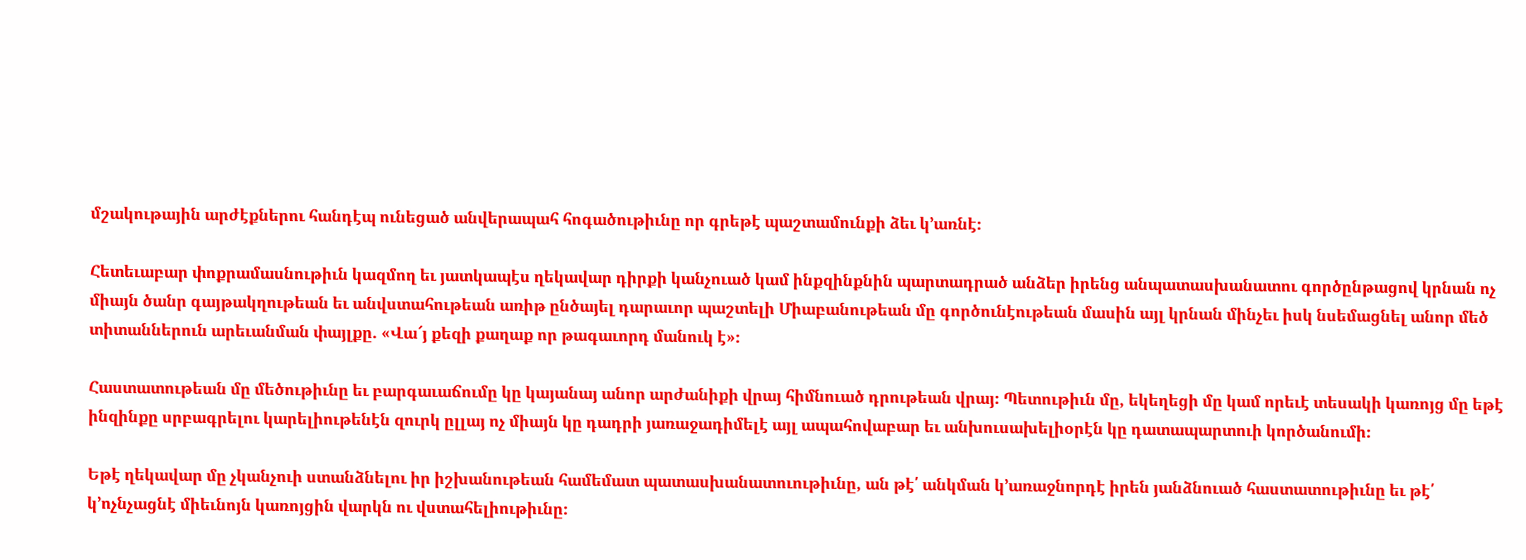մշակութային արժէքներու հանդէպ ունեցած անվերապահ հոգածութիւնը որ գրեթէ պաշտամունքի ձեւ կ՚առնէ։

Հետեւաբար փոքրամասնութիւն կազմող եւ յատկապէս ղեկավար դիրքի կանչուած կամ ինքզինքնին պարտադրած անձեր իրենց անպատասխանատու գործընթացով կրնան ոչ միայն ծանր գայթակղութեան եւ անվստահութեան առիթ ընծայել դարաւոր պաշտելի Միաբանութեան մը գործունէութեան մասին այլ կրնան մինչեւ իսկ նսեմացնել անոր մեծ տիտաններուն արեւանման փայլքը. «Վա՜յ քեզի քաղաք որ թագաւորդ մանուկ է»։

Հաստատութեան մը մեծութիւնը եւ բարգաւաճումը կը կայանայ անոր արժանիքի վրայ հիմնուած դրութեան վրայ։ Պետութիւն մը, եկեղեցի մը կամ որեւէ տեսակի կառոյց մը եթէ ինզինքը սրբագրելու կարելիութենէն զուրկ ըլլայ ոչ միայն կը դադրի յառաջադիմելէ այլ ապահովաբար եւ անխուսախելիօրէն կը դատապարտուի կործանումի։

Եթէ ղեկավար մը չկանչուի ստանձնելու իր իշխանութեան համեմատ պատասխանատուութիւնը, ան թէ՛ անկման կ՚առաջնորդէ իրեն յանձնուած հաստատութիւնը եւ թէ՛ կ՚ոչնչացնէ միեւնոյն կառոյցին վարկն ու վստահելիութիւնը։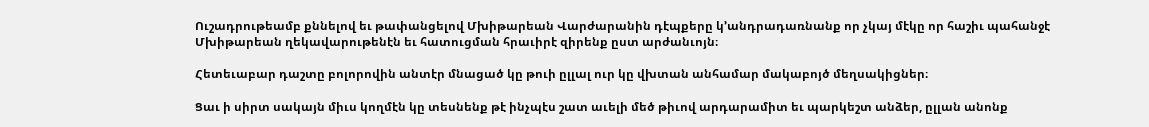Ուշադրութեամբ քննելով եւ թափանցելով Մխիթարեան Վարժարանին դէպքերը կ՚անդրադառնանք որ չկայ մէկը որ հաշիւ պահանջէ Մխիթարեան ղեկավարութենէն եւ հատուցման հրաւիրէ զիրենք ըստ արժանւոյն։

Հետեւաբար դաշտը բոլորովին անտէր մնացած կը թուի ըլլալ ուր կը վխտան անհամար մակաբոյծ մեղսակիցներ։

Ցաւ ի սիրտ սակայն միւս կողմէն կը տեսնենք թէ ինչպէս շատ աւելի մեծ թիւով արդարամիտ եւ պարկեշտ անձեր, ըլլան անոնք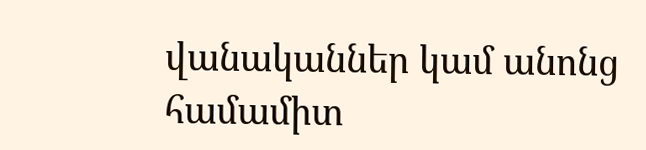վանականներ կամ անոնց համամիտ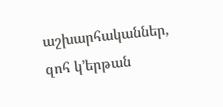աշխարհականներ, զոհ կ՚երթան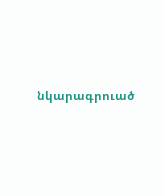նկարագրուած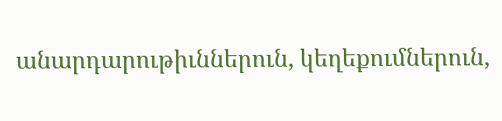անարդարութիւններուն, կեղեքումներուն,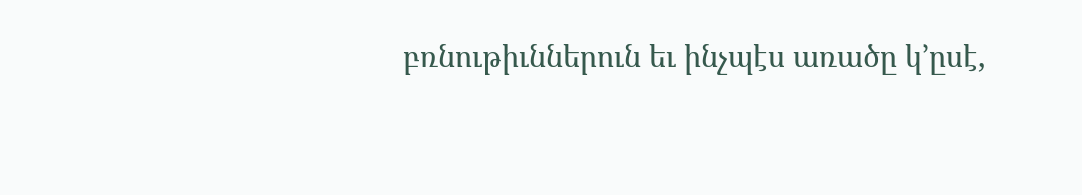բռնութիւններուն եւ ինչպէս առածը կ՚ըսէ,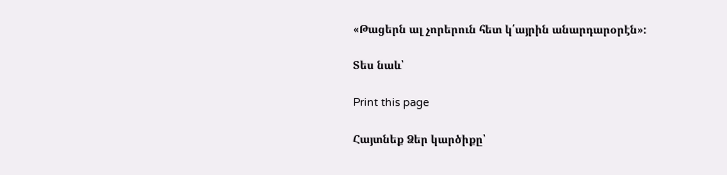«Թացերն ալ չորերուն հետ կ՛այրին անարդարօրէն»:

Տես նաև՝

Print this page

Հայտնեք Ձեր կարծիքը՝